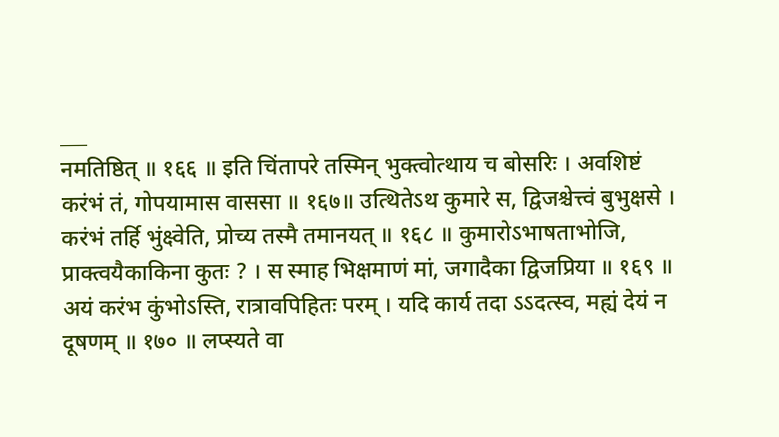___
नमतिष्ठित् ॥ १६६ ॥ इति चिंतापरे तस्मिन् भुक्त्वोत्थाय च बोसरिः । अवशिष्टं करंभं तं, गोपयामास वाससा ॥ १६७॥ उत्थितेऽथ कुमारे स, द्विजश्चेत्त्वं बुभुक्षसे । करंभं तर्हि भुंक्ष्वेति, प्रोच्य तस्मै तमानयत् ॥ १६८ ॥ कुमारोऽभाषताभोजि, प्राक्त्वयैकाकिना कुतः ? । स स्माह भिक्षमाणं मां, जगादैका द्विजप्रिया ॥ १६९ ॥ अयं करंभ कुंभोऽस्ति, रात्रावपिहितः परम् । यदि कार्य तदा ऽऽदत्स्व, मह्यं देयं न दूषणम् ॥ १७० ॥ लप्स्यते वा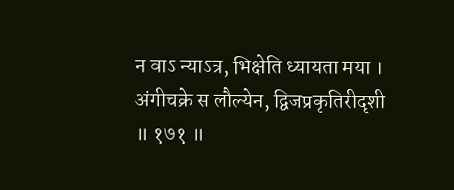न वाऽ न्याऽत्र, भिक्षेति ध्यायता मया । अंगीचक्रे स लौल्येन, द्विजप्रकृतिरीदृशी ॥ १७१ ॥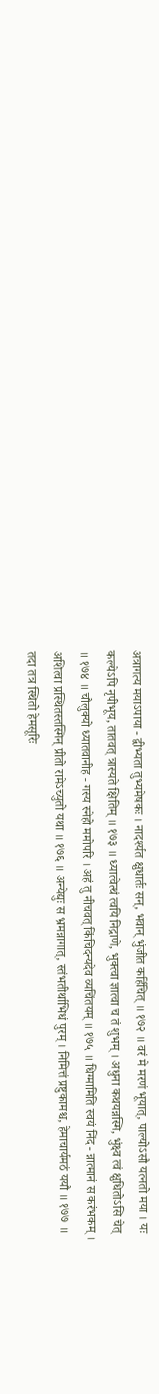अत्रागत्य मयाऽपाया - द्वीभ्यता तुभ्यमेषकः । नादर्श्यत क्षुधार्तः सन्, भवान् भुंजीत कर्हिचित् ॥ १७२ ॥ वरं मे मरणं भूयात्, पाल्योऽसौ यत्नतो मया । यः कल्येऽपि नृपीभूय, तातवत् त्रास्यते क्षितिम् ॥ १७३ ॥ ध्यात्वेत्थं त्वयि निद्राणे, भुक्त्वा ज्ञात्वा च तं शुभम् । अधुना कथयन्नस्मि, भुंक्ष्व त्वं क्षुधितोऽसि चेत् ॥ १७४ ॥ चौलुक्यो ध्यातवानीह - गस्य स्नेहो ममोपरि । अहं तु नीचवत् किंचिदन्यदेव व्यचिंतयम् ॥ १७५ ॥ धिग्मामिति स्वयं निंद - न्नात्मानं स करंभकम् । अशित्वा प्रस्थितस्तस्मिन् प्रीतो रामेऽच्युतो यथा ॥ १७६ ॥ अन्येद्युः स भ्रमन्नागात्, स्तंभतीर्थाभिधं पुरम् । निमित्तं प्रष्टुकामश्च, हेमाचार्यमठं ययौ ॥ १७७ ॥ तदा तत्र स्थितो हेमसूरिः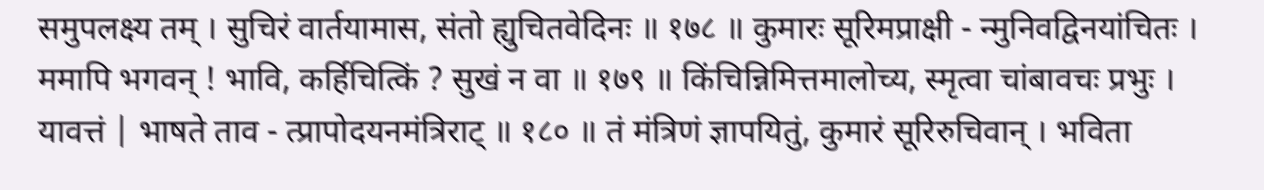समुपलक्ष्य तम् । सुचिरं वार्तयामास, संतो ह्युचितवेदिनः ॥ १७८ ॥ कुमारः सूरिमप्राक्षी - न्मुनिवद्विनयांचितः । ममापि भगवन् ! भावि, कर्हिचित्किं ? सुखं न वा ॥ १७९ ॥ किंचिन्निमित्तमालोच्य, स्मृत्वा चांबावचः प्रभुः । यावत्तं | भाषते ताव - त्प्रापोदयनमंत्रिराट् ॥ १८० ॥ तं मंत्रिणं ज्ञापयितुं, कुमारं सूरिरुचिवान् । भविता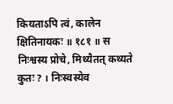कियताऽपि त्वं, कालेन क्षितिनायकः ॥ १८१ ॥ स निःश्वस्य प्रोचे, मिथ्यैतत् कथ्यते कुतः ? । निःस्वस्येव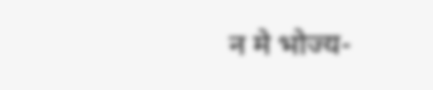न मे भोज्य-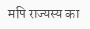मपि राज्यस्य का